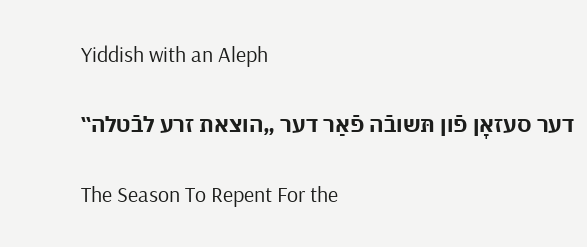Yiddish with an Aleph

דער סעזאָן פֿון תּשובֿה פֿאַר דער „הוצאת זרע לבֿטלה‟

The Season To Repent For the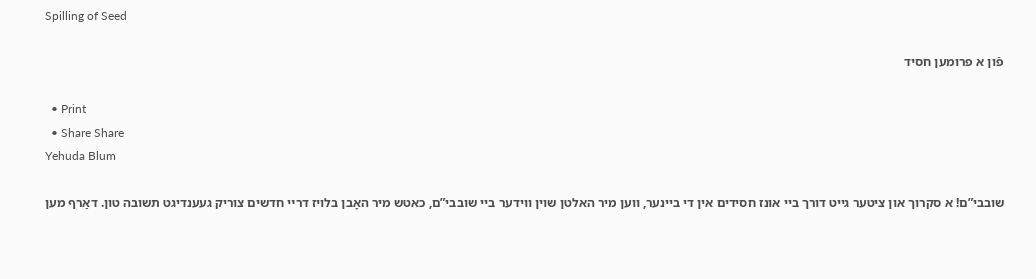Spilling of Seed

פֿון א פרומען חסיד

  • Print
  • Share Share
Yehuda Blum

שובבי”ם! א סקרוך און ציטער גייט דורך ביי אונז חסידים אין די ביינער, װען מיר האלטן שוין ווידער ביי שובבי”ם, כאטש מיר האָבן בלויז דרײ חדשים צוריק געענדיגט תשובה טון. דאַרף מען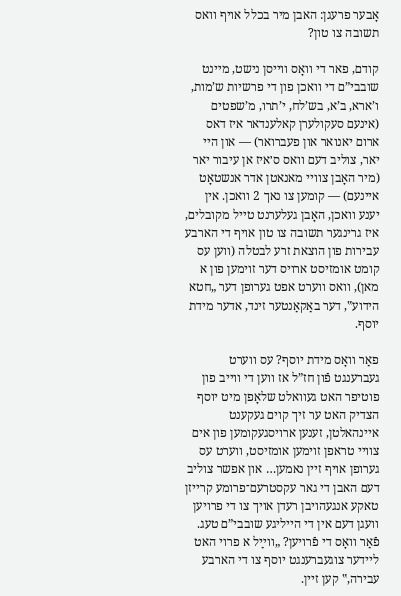אָבער פרעגן: האבן מיר בכלל אויף וואס תשובה צו טון?

קודם, פאר די װאָס ווייסן נישט, מײנט שובבי”ם די וואכן פון די פרשיות ש’מות, ו’ארא, ב’א, בש’לח, י’תרו, מ’שפטים (אינעם סעקולערן קאלענדאר איז דאס ארום יאנואר און פעברואר) — און היי יאר, צוליב דעם וואס ס׳איז אן עיבור יאר (מיר האָבן צוויי מאנאטן אדר אנשטאָט איינעם) — קומען צו נאך 2 וואכן. אין יענע וואכן, האָבן געלערנט טײל מקובלים, איז גרינגער תשובה צו טון אויף די הארבע עבירות פון הוצאת זרע לבטלה (װען עס קומט אומזיסט ארויס דער זוימען פון א מאן), וואס ווערט אפט גערופן דער „חטא הידוע‟, דער באַקאַנטער זינד, אדער מידת יוסף.

פאַר װאָס מידת יוסף? עס ווערט געברענגט פֿון חז”ל אז ווען די ווייב פון פוטיפר האט געוואלט שלאָפן מיט יוסף הצדיק האט ער זיך קוים געקענט איינהאלטן, זענען ארויסגעקומען פון אים צוויי טראפן זוימען אומזיסט, ווערט עס גערופן אויף זיין נאמען… און אפשר צוליב דעם האבן די גאר עקסטרעם־פרומע קרייזן טאקע אנגעהויבן רעדן אויך צו די פרויען וועגן דעם אין די הייליגע שובבי”ם טעג. פֿאַר װאָס די פֿרויען? „װײַל א פרוי האט ליידער צוגעברענגט יוסף צו די הארבע עבירה,‟ קען זיין.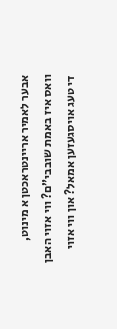אבער לאמיר אריינטראכטן א מינוט, וואס איז באמת שובבי”ם? ווי אזוי האבן די טעג אויסגעזען אמאל? און ווי אזוי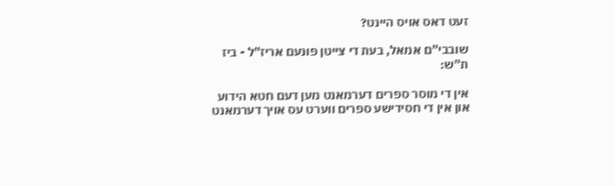זעט דאס אויס היינט?

שובבי”ם אמאל, בעת די צייטן פונעם אריז”ל - ביז ת”ש:

אין די מוסר ספרים דערמאנט מען דעם חטא הידוע און אין די חסידישע ספרים ווערט עס אויך דערמאנט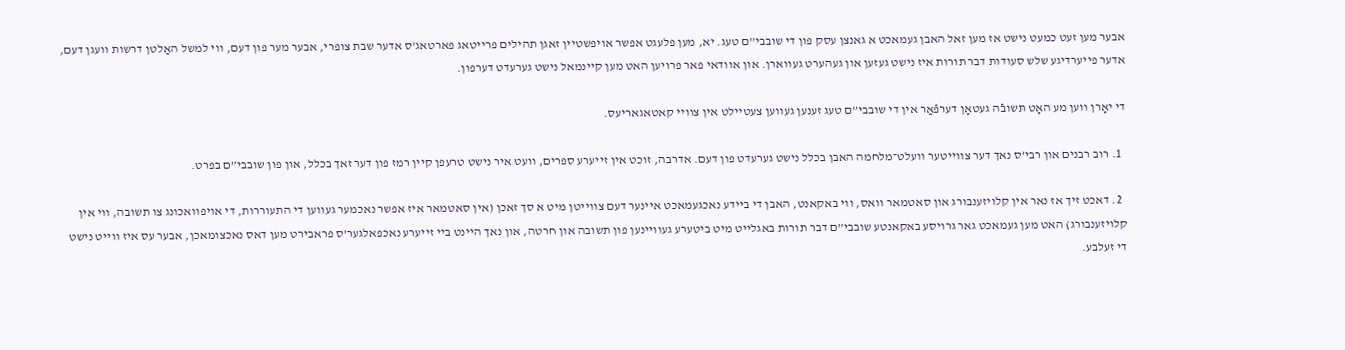אבער מען זעט כמעט נישט אז מען זאל האבן געמאכט א גאנצן עסק פון די שובבי”ם טעג. יא, מען פלעגט אפשר אויפשטיין זאגן תהילים פרייטאג פארטאג’ס אדער שבת צופרי, אבער מער פון דעם, ווי למשל האַלטן דרשות וועגן דעם, אדער פייערדיגע שלש סעודות דבר תורות איז נישט געזען און געהערט געווארן. און אוודאי פאר פרויען האט מען קיינמאל נישט גערעדט דערפון.

די יאָרן װען מע האָט תּשובֿה געטאָן דערפֿאַר אין די שובבי”ם טעג זענען געווען צעטיילט אין צװײ קאטאגאריעס.

  1. רוב רבנים און רבי’ס נאך דער צווייטער וועלט־מלחמה האבן בכלל נישט גערעדט פון דעם. אדרבה, זוכט אין זייערע ספרים, וועט איר נישט טרעפן קיין רמז פון דער זאך בכלל, און פון שובבי”ם בפרט.

  2. דאכט זיך אז נאר אין קלויזענבורג און סאטמאר וואס, ווי באקאנט, האבן די ביידע נאכגעמאכט איינער דעם צווייטן מיט א סך זאכן (אין סאטמאר איז אפשר נאכמער געווען די התעוררות, די אויפוואכונג צו תשובה, ווי אין קלויזענבורג) האט מען געמאכט גאר גרויסע באקאנטע שובבי”ם דבר תורות באגלייט מיט ביטערע געוויינען פון תשובה און חרטה, און נאך היינט ביי זייערע נאכפאלגער’ס פראבירט מען דאס נאכצומאכן, אבער עס איז ווייט נישט די זעלבע.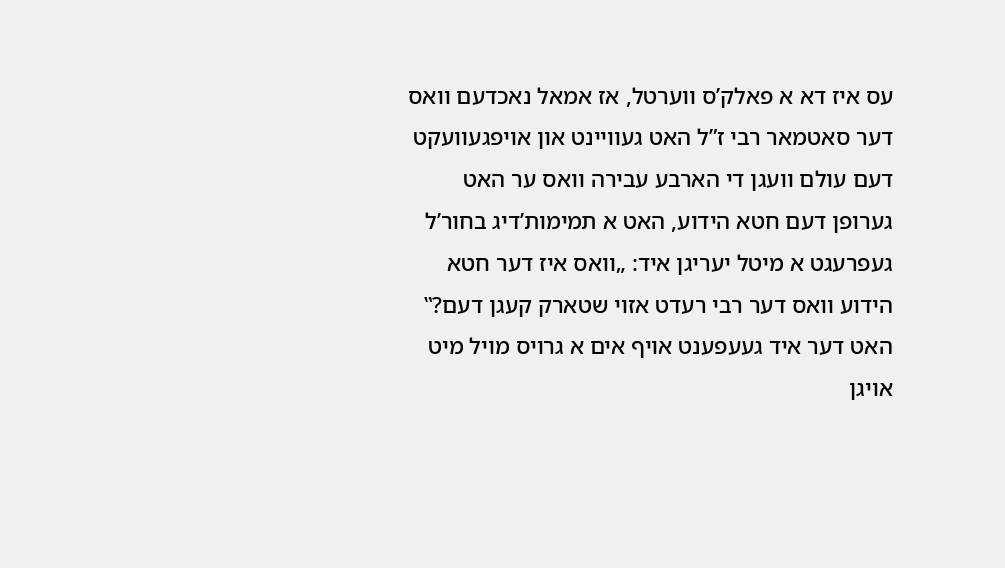עס איז דא א פאלק’ס ווערטל, אז אמאל נאכדעם וואס דער סאטמאר רבי ז”ל האט געוויינט און אויפגעוועקט דעם עולם וועגן די הארבע עבירה וואס ער האט גערופן דעם חטא הידוע, האט א תמימות’דיג בחור’ל געפרעגט א מיטל יעריגן איד: „וואס איז דער חטא הידוע וואס דער רבי רעדט אזוי שטארק קעגן דעם?‟ האט דער איד געעפענט אויף אים א גרויס מויל מיט אויגן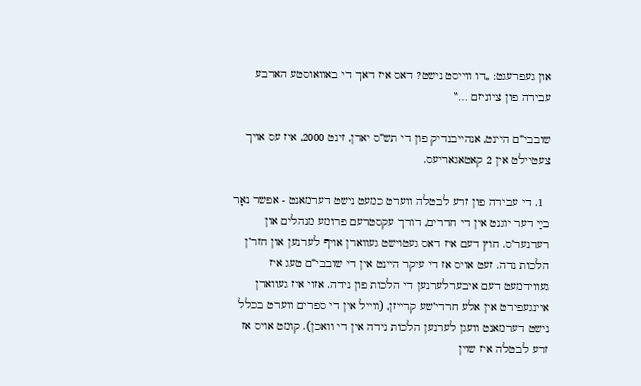און געפרעגט: „דו ווייסט נישט? דאס איז דאך די באוואוסטע הארבע עבירה פון ציוניזם …‟

שובבי”ם היינט, אנהייבנדיק פון די תש”ס יארן, זינט 2000, איז עס אויך צעטיילט אין 2 קאטאגאריעס.

  1. די עבירה פון זרע לבטלה ווערט כמעט נישט דערמאנט - אפשר נאָר בײַ דער יוגנט אין די חדרים, דורך עקסטרעם פרומע מנהלים און רעדנער’ס. חוץ דעם איז דאס געטוישט געווארן אויף לערנען און חזר’ן הלכות נדה. זעט אויס אז די עיקר הײנט אין די שובבי”ם טעג איז געווידמעט דעם איבערלערנען די הלכות פון נידה. אזוי איז געווארן איינגעפירט אין אלע חרדי’שע קרייזן, (װייל אין די ספרים ווערט בכלל נישט דערמאנט וועגן לערנען הלכות נידה אין די וואכן). קומט אויס אז זרע לבטלה איז שוין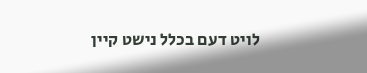לויט דעם בכלל נישט קיין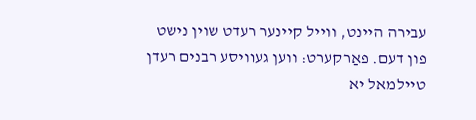עבירה היינט, ווייל קיינער רעדט שוין נישט פון דעם. פאַרקערט: ווען געװיסע רבנים רעדן טיילמאל יא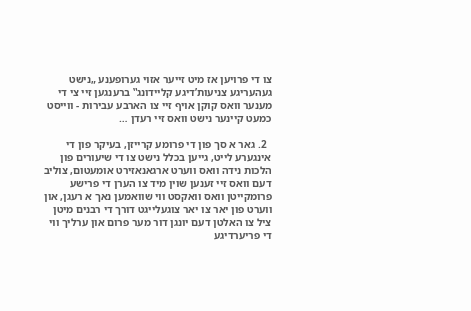צו די פרויען אז מיט זייער אזוי גערופענע „נישט געהעריגע צניעות’דיגע קליידונג‟ ברענגען זיי צי די מענער וואס קוקן אויף זיי צו הארבע עבירות - ווייסט כמעט קיינער נישט וואס זיי רעדן …

  2. גאר א סך פון די פרומע קרייזן, בעיקר פון די אינגערע לייט, גייען בכלל נישט צו די שיעורים פון הלכות נידה וואס ווערט ארגאנאזירט אומעטום, צוליב דעם וואס זיי זענען שוין מיד צו הערן די פרישע פרומקייטן וואס וואקסט ווי שוואמען נאך א רעגן, און ווערט פון יאר צו יאר צוגעלייגט דורך די רבנים מיטן ציל צו האלטן דעם יונגן דור מער פרום און ערליך ווי די פריערדיגע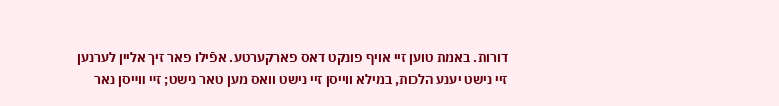דורות. באמת טוען זיי אויף פונקט דאס פארקערטע. אפֿילו פאר זיך אליין לערנען זיי נישט יענע הלכות, במילא ווייסן זיי נישט וואס מען טאר נישט; זײ װײסן נאר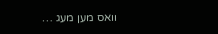וואס מען מעג …